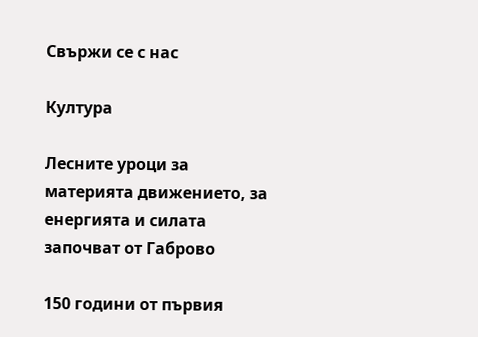Свържи се с нас

Култура

Лесните уроци за материята движението, за енергията и силата започват от Габрово

150 години от първия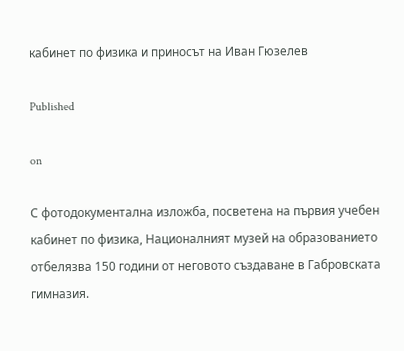кабинет по физика и приносът на Иван Гюзелев

Published

on

С фотодокументална изложба, посветена на първия учебен кабинет по физика, Националният музей на образованието отбелязва 150 години от неговото създаване в Габровската гимназия.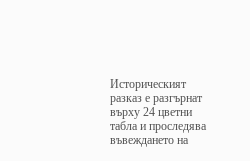Историческият разказ е разгърнат върху 24 цветни табла и проследява въвеждането на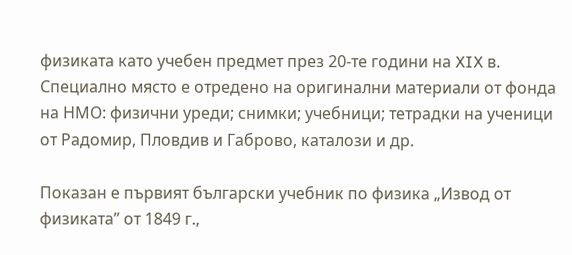физиката като учебен предмет през 20-те години на XIX в. Специално място е отредено на оригинални материали от фонда на НМО: физични уреди; снимки; учебници; тетрадки на ученици от Радомир, Пловдив и Габрово, каталози и др.

Показан е първият български учебник по физика „Извод от физиката” от 1849 г.,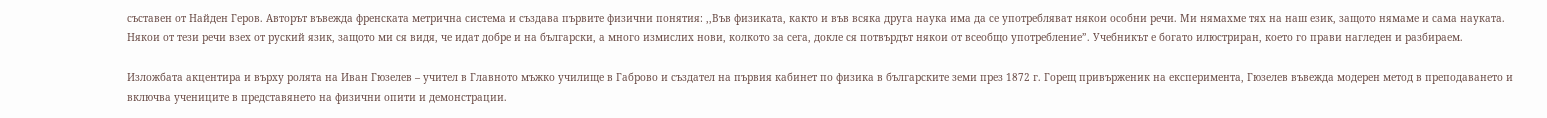съставен от Найден Геров. Авторът въвежда френската метрична система и създава първите физични понятия: ,,Във физиката, както и във всяка друга наука има да се употребляват някои особни речи. Ми нямахме тях на наш език, защото нямаме и сама науката. Някои от тези речи взех от руский язик, защото ми ся видя, че идат добре и на български, а много измислих нови, колкото за сега, докле ся потвърдът някои от всеобщо употребление”. Учебникът е богато илюстриран, което го прави нагледен и разбираем.

Изложбата акцентира и върху ролята на Иван Гюзелев – учител в Главното мъжко училище в Габрово и създател на първия кабинет по физика в българските земи през 1872 г. Горещ привърженик на експеримента, Гюзелев въвежда модерен метод в преподаването и включва учениците в представянето на физични опити и демонстрации.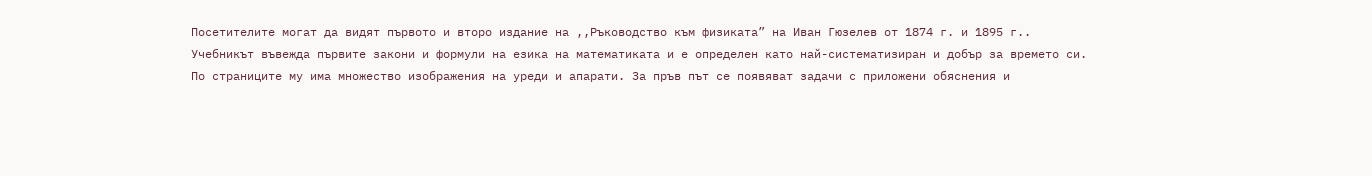Посетителите могат да видят първото и второ издание на ,,Ръководство към физиката” на Иван Гюзелев от 1874 г. и 1895 г.. Учебникът въвежда първите закони и формули на езика на математиката и е определен като най-систематизиран и добър за времето си. По страниците му има множество изображения на уреди и апарати. За пръв път се появяват задачи с приложени обяснения и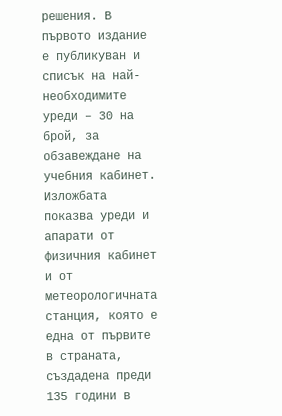решения. В първото издание е публикуван и списък на най-необходимите уреди – 30 на брой, за обзавеждане на учебния кабинет. Изложбата показва уреди и апарати от физичния кабинет и от метеорологичната станция, която е една от първите в страната, създадена преди 135 години в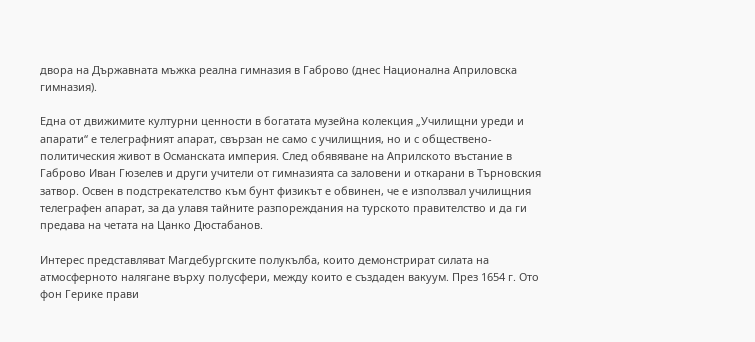двора на Държавната мъжка реална гимназия в Габрово (днес Национална Априловска гимназия).

Една от движимите културни ценности в богатата музейна колекция „Училищни уреди и апарати“ е телеграфният апарат, свързан не само с училищния, но и с обществено-политическия живот в Османската империя. След обявяване на Априлското въстание в Габрово Иван Гюзелев и други учители от гимназията са заловени и откарани в Търновския затвор. Освен в подстрекателство към бунт физикът е обвинен, че е използвал училищния телеграфен апарат, за да улавя тайните разпореждания на турското правителство и да ги предава на четата на Цанко Дюстабанов.

Интерес представляват Магдебургските полукълба, които демонстрират силата на атмосферното налягане върху полусфери, между които е създаден вакуум. През 1654 г. Ото фон Герике прави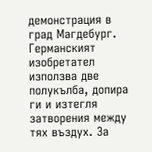демонстрация в град Магдебург. Германският изобретател използва две полукълба, допира ги и изтегля затворения между тях въздух. За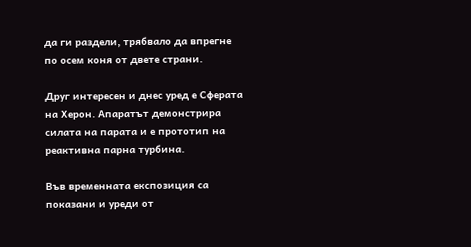да ги раздели, трябвало да впрегне по осем коня от двете страни.

Друг интересен и днес уред е Сферата на Херон. Апаратът демонстрира силата на парата и е прототип на реактивна парна турбина.

Във временната експозиция са показани и уреди от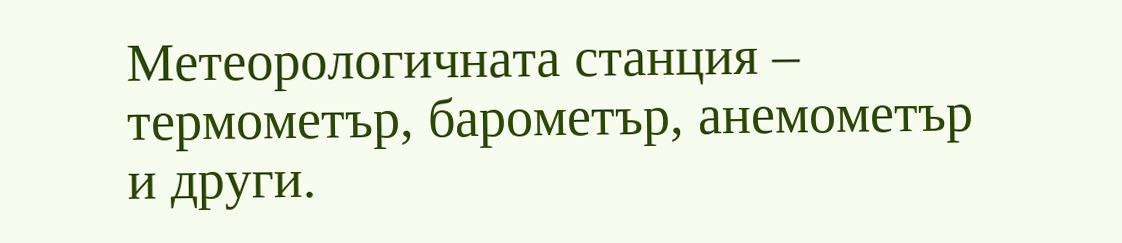Метеорологичната станция – термометър, барометър, анемометър и други.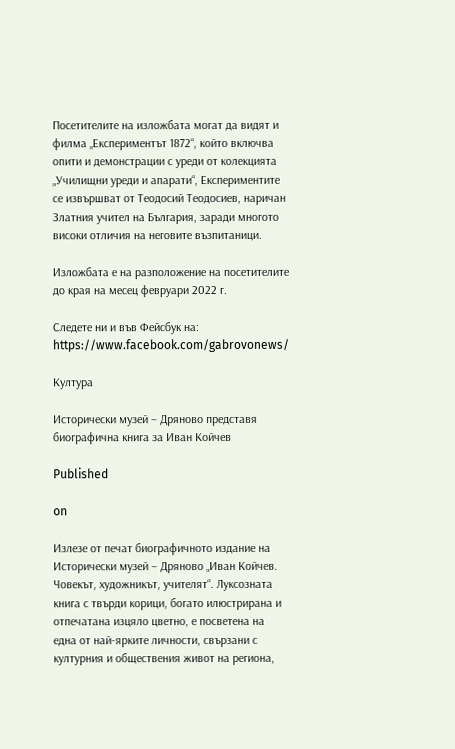Посетителите на изложбата могат да видят и филма „Експериментът 1872“, който включва опити и демонстрации с уреди от колекцията „Училищни уреди и апарати“, Експериментите се извършват от Теодосий Теодосиев, наричан Златния учител на България, заради многото високи отличия на неговите възпитаници.

Изложбата е на разположение на посетителите до края на месец февруари 2022 г.

Следете ни и във Фейсбук на:
https://www.facebook.com/gabrovonews/

Култура

Исторически музей – Дряново представя биографична книга за Иван Койчев

Published

on

Излезе от печат биографичното издание на Исторически музей – Дряново „Иван Койчев. Човекът, художникът, учителят“. Луксозната книга с твърди корици, богато илюстрирана и отпечатана изцяло цветно, е посветена на една от най-ярките личности, свързани с културния и обществения живот на региона,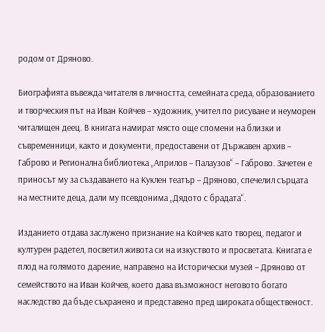родом от Дряново.

Биографията въвежда читателя в личността, семейната среда, образованието и творческия път на Иван Койчев – художник, учител по рисуване и неуморен читалищен деец. В книгата намират място още спомени на близки и съвременници, както и документи, предоставени от Държавен архив – Габрово и Регионална библиотека „Априлов – Палаузов“ – Габрово. Зачетен е приносът му за създаването на Куклен театър – Дряново, спечелил сърцата на местните деца, дали му псевдонима „Дядото с брадата“.

Изданието отдава заслужено признание на Койчев като творец, педагог и културен радетел, посветил живота си на изкуството и просветата. Книгата е плод на голямото дарение, направено на Исторически музей – Дряново от семейството на Иван Койчев, което дава възможност неговото богато наследство да бъде съхранено и представено пред широката общественост.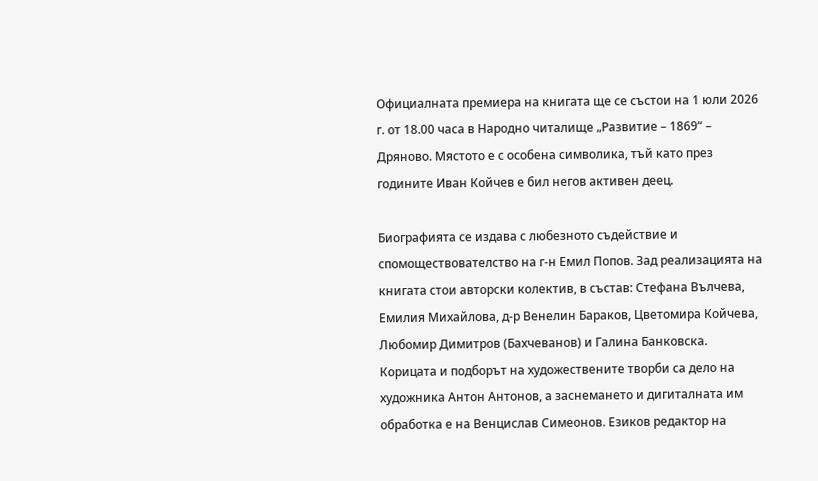Официалната премиера на книгата ще се състои на 1 юли 2026 г. от 18.00 часа в Народно читалище „Развитие – 1869“ – Дряново. Мястото е с особена символика, тъй като през годините Иван Койчев е бил негов активен деец.

Биографията се издава с любезното съдействие и спомоществователство на г-н Емил Попов. Зад реализацията на книгата стои авторски колектив, в състав: Стефана Вълчева, Емилия Михайлова, д-р Венелин Бараков, Цветомира Койчева, Любомир Димитров (Бахчеванов) и Галина Банковска. Корицата и подборът на художествените творби са дело на художника Антон Антонов, а заснемането и дигиталната им обработка е на Венцислав Симеонов. Езиков редактор на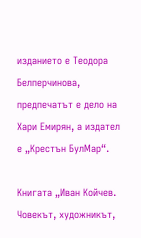изданието е Теодора Белперчинова, предпечатът е дело на Хари Емирян, а издател е „Крестън БулМар“.

Книгата „Иван Койчев. Човекът, художникът,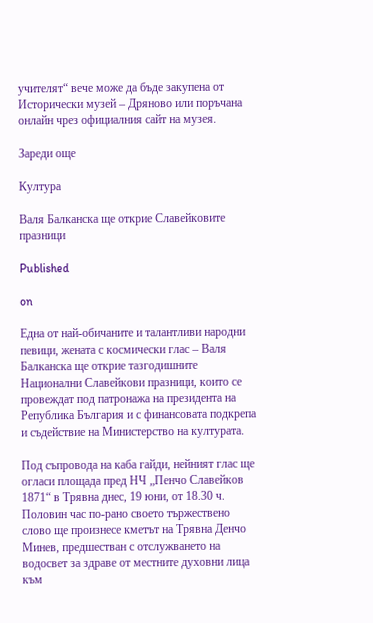учителят“ вече може да бъде закупена от Исторически музей – Дряново или поръчана онлайн чрез официалния сайт на музея.

Зареди още

Култура

Валя Балканска ще открие Славейковите празници

Published

on

Една от най-обичаните и талантливи народни певици, жената с космически глас – Валя Балканска ще открие тазгодишните Национални Славейкови празници, които се провеждат под патронажа на президента на Република България и с финансовата подкрепа и съдействие на Министерство на културата.

Под съпровода на каба гайди, нейният глас ще огласи площада пред НЧ „Пенчо Славейков 1871“ в Трявна днес, 19 юни, от 18.30 ч. Половин час по-рано своето тържествено слово ще произнесе кметът на Трявна Денчо Минев, предшестван с отслужването на водосвет за здраве от местните духовни лица към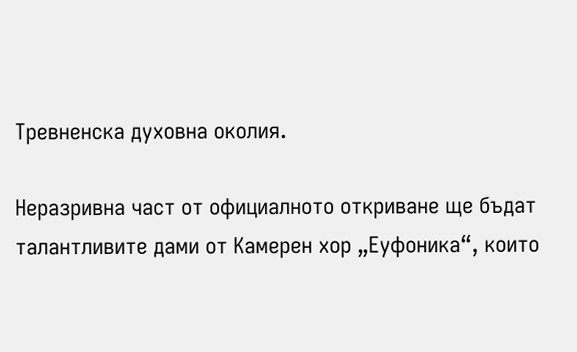Тревненска духовна околия.

Неразривна част от официалното откриване ще бъдат талантливите дами от Камерен хор „Еуфоника“, които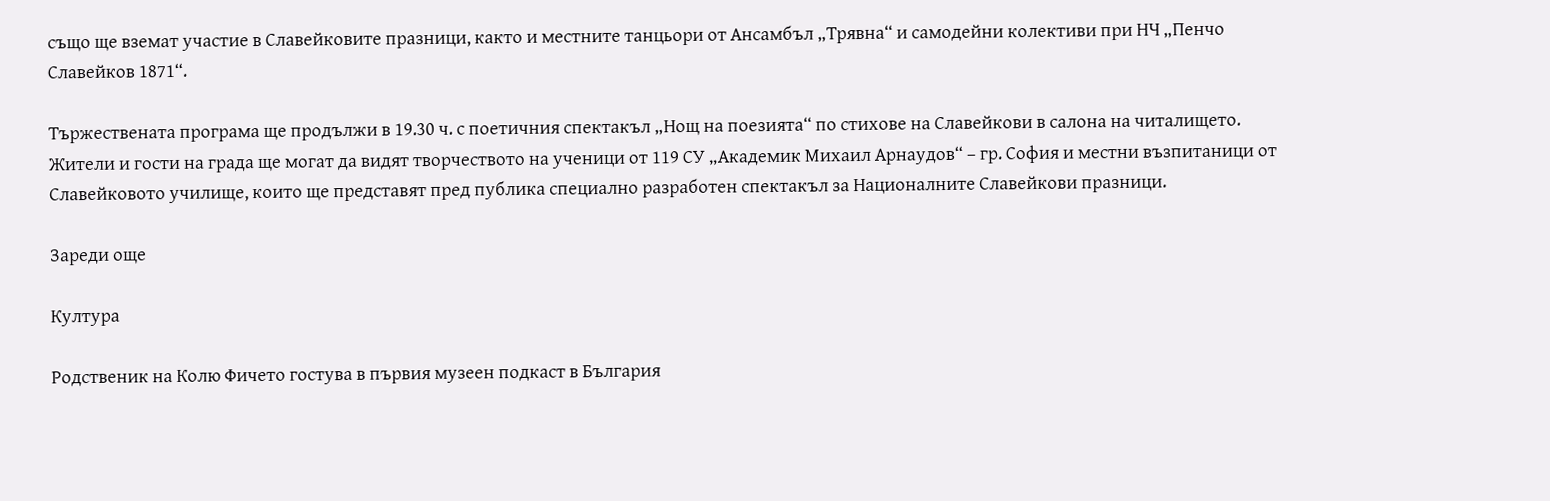също ще вземат участие в Славейковите празници, както и местните танцьори от Ансамбъл „Трявна“ и самодейни колективи при НЧ „Пенчо Славейков 1871“.

Тържествената програма ще продължи в 19.30 ч. с поетичния спектакъл „Нощ на поезията“ по стихове на Славейкови в салона на читалището. Жители и гости на града ще могат да видят творчеството на ученици от 119 СУ „Академик Михаил Арнаудов“ – гр. София и местни възпитаници от Славейковото училище, които ще представят пред публика специално разработен спектакъл за Националните Славейкови празници.

Зареди още

Култура

Родственик на Колю Фичето гостува в първия музеен подкаст в България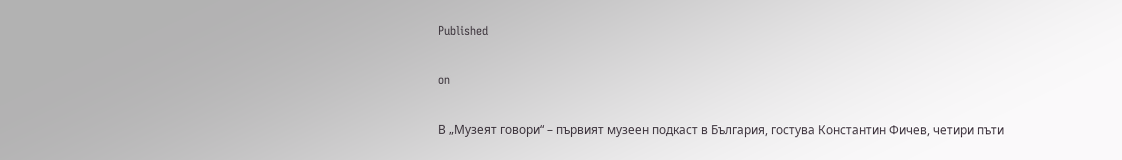Published

on

В „Музеят говори“ – първият музеен подкаст в България, гостува Константин Фичев, четири пъти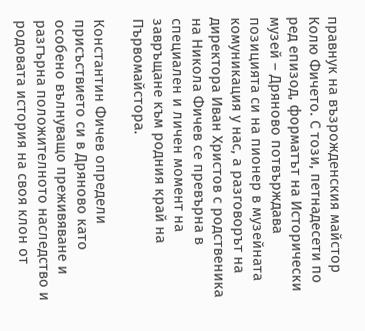правнук на възрожденския майстор Колю Фичето. С този, петнадесети по ред епизод, форматът на Исторически музей – Дряново потвърждава позицията си на пионер в музейната комуникация у нас, а разговорът на директора Иван Христов с родственика на Никола Фичев се превърна в специален и личен момент на завръщане към родния край на Първомайстора.

Константин Фичев определи присъствието си в Дряново като особено вълнуващо преживяване и разгърна положителното наследство и родовата история на своя клон от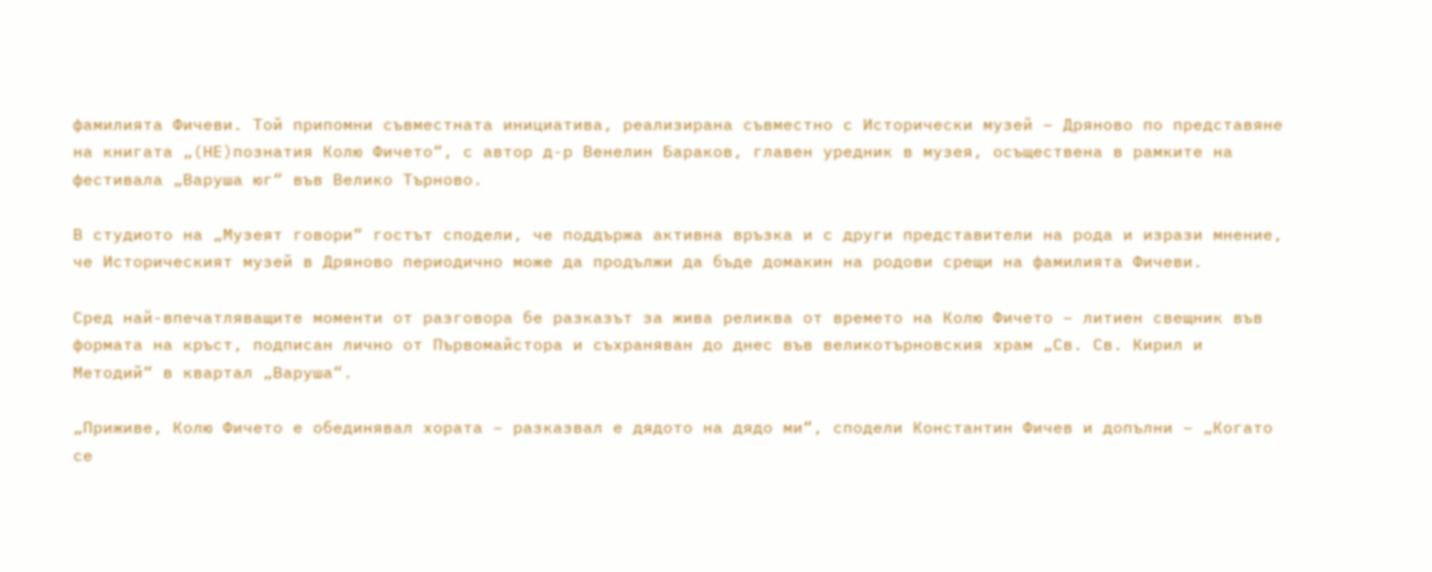фамилията Фичеви. Той припомни съвместната инициатива, реализирана съвместно с Исторически музей – Дряново по представяне на книгата „(НЕ)познатия Колю Фичето“, с автор д-р Венелин Бараков, главен уредник в музея, осъществена в рамките на фестивала „Варуша юг“ във Велико Търново.

В студиото на „Музеят говори“ гостът сподели, че поддържа активна връзка и с други представители на рода и изрази мнение, че Историческият музей в Дряново периодично може да продължи да бъде домакин на родови срещи на фамилията Фичеви.

Сред най-впечатляващите моменти от разговора бе разказът за жива реликва от времето на Колю Фичето – литиен свещник във формата на кръст, подписан лично от Първомайстора и съхраняван до днес във великотърновския храм „Св. Св. Кирил и Методий“ в квартал „Варуша“.

„Приживе, Колю Фичето е обединявал хората – разказвал е дядото на дядо ми“, сподели Константин Фичев и допълни – „Когато се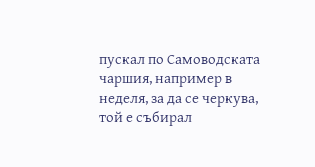пускал по Самоводската чаршия, например в неделя, за да се черкува, той е събирал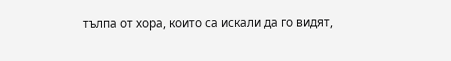тълпа от хора, които са искали да го видят,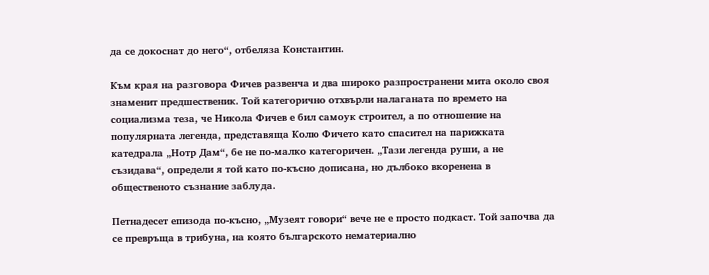да се докоснат до него“, отбеляза Константин.

Към края на разговора Фичев развенча и два широко разпространени мита около своя знаменит предшественик. Той категорично отхвърли налаганата по времето на социализма теза, че Никола Фичев е бил самоук строител, а по отношение на популярната легенда, представяща Колю Фичето като спасител на парижката катедрала „Нотр Дам“, бе не по-малко категоричен. „Тази легенда руши, а не съзидава“, определи я той като по-късно дописана, но дълбоко вкоренена в общественото съзнание заблуда.

Петнадесет епизода по-късно, „Музеят говори“ вече не е просто подкаст. Той започва да се превръща в трибуна, на която българското нематериално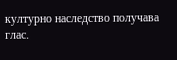културно наследство получава глас.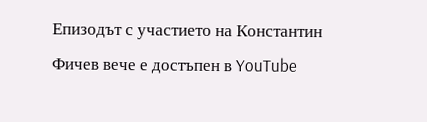Епизодът с участието на Константин Фичев вече е достъпен в YouTube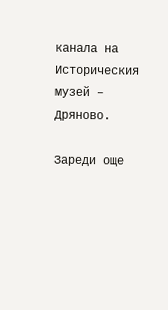канала на Историческия музей – Дряново.

Зареди още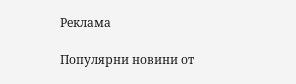Реклама

Популярни новини от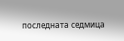последната седмица